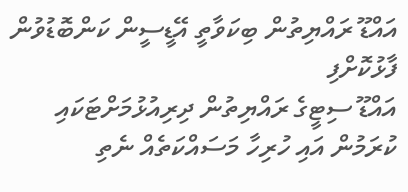އައްޑޫ ރައްޔިތުން ބިކަވާތީ އޭޑީސީން ކަންބޮޑުވުން ފާޅުކޮށްފި
އައްޑޫ ސިޓީގެ ރައްޔިތުން ދިރިއުޅުމަށްޓަކައި ކުރަމުން އައި ހުރިހާ މަސައްކަތެއް ނެތި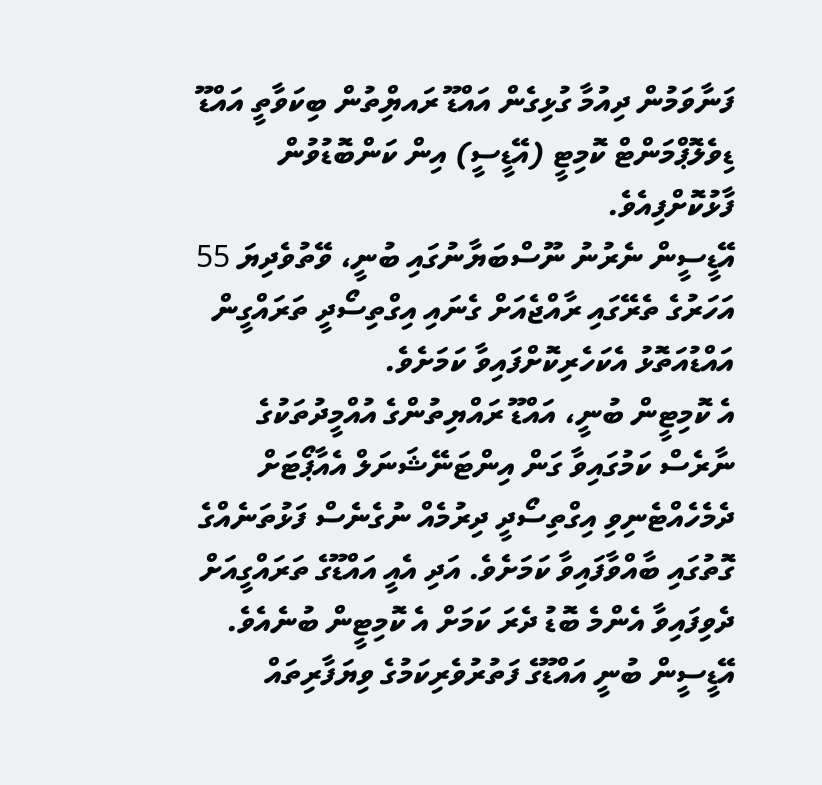ފަނާވަމުން ދިއުމާ ގުޅިގެން އައްޑޫ ރައޔްިތުން ބިކަވާތީ އައްޑޫ ޑިވެލޮޕްމަންޓް ކޮމިޓީ (އޭޑީސީ) އިން ކަންބޮޑުވުން ފާޅުކޮށްފިއެވެ.
އޭޑީސީން ނެރުނު ނޫސްބަޔާނުގައި ބުނީ، ވޭތުވެދިޔަ 55 އަހަރުގެ ތެރޭގައި ރާއްޖެއަށް ގެނައި އިގްތިސޯދީ ތަރައްގީން އައްޑުއަތޮޅު އެކަހެރިކޮށްފައިވާ ކަމަށެވެ.
އެ ކޮމިޓީން ބުނީ، އައްޑޫ ރައްޔިތުންގެ އުއްމީދުތަކުގެ ނާރެސް ކަމުގައިވާ ގަން އިންޓަނޭޝަނަލް އެއާޕޯޓަށް ދެމެހެއްޓެނިވި އިގްތިސޯދީ ދިރުމެއް ނުގެނެސް ފަޅުތަނެއްގެ ގޮތުގައި ބާއްވާފައިވާ ކަމަށެވެ. އަދި އެއީ އައްޑޫގެ ތަރައްގީއަށް ދެވިފައިވާ އެންމެ ބޮޑު ދެރަ ކަމަށް އެ ކޮމިޓީން ބުނެއެވެ.
އޭޑީސީން ބުނީ އައްޑޫގެ ފަތުރުވެރިކަމުގެ ވިޔަފާރިތައް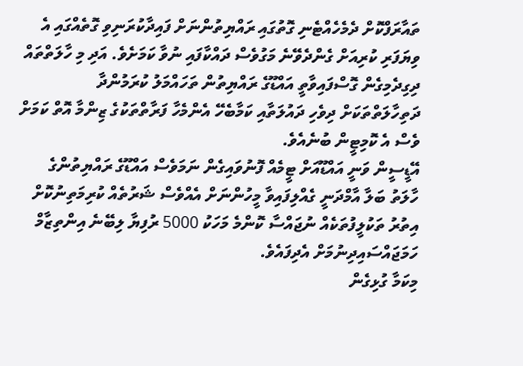ތައާރަފްކޮށް ދެމެހެއްޓެނި ގޮތުގައި ރައްޔިތުންނަށް ފައިދާކުރަނިވި ގޮތެއްގައި އެ ވިޔަފަރި ކުރިއަށް ގެންދެވޭނެ މަގުވެސް ދައްކާފައި ނުވާ ކަމަށެވެ. އަދި މި ހާލަތްތައް ދިގިދެމިގެން ގޮސްފައިވާތީ އައްޑޫގެ ރައްޔިތުން ތަހައްމަލު ކުރަމުންދާ ދަތިހާލަތްތަކަށް ދިވެހި ދައުލަތާއި ކަމާބެހޭ އެންމެހާ ފަރާތްތަކުގެ ޒިންމާ އޮތް ކަމަށް ވެސް އެ ކޮމިޓީން ބުނެއެވެ.
އޭޑީސީން ވަނީ އައްޑޫއަށް ޓީމެއް ފޮނުވައިގެން ނަމަވެސް އައްޑޫގެ ރައްޔިތުންގެ ހާލަތު ބަލާ އާމްދަނީ ގެއްލިފައިވާ މީހުންނަށް އެއްވެސް ޝަރުތެއް ކުރިމަތިނުކޮށް އިތުރު ތަކުލީފުތަކެއް ނުޖައްސާ ކޮންމެ މަހަކު 5000 ރުފިޔާ ލިބޭނެ އިންތިޒާމް ހަމަޖައްސައިދިނުމަށް އެދިފައެވެ.
މިކަމާ ގުޅިގެން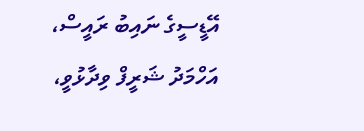އޭޑީސީގެ ނައިބު ރައީސް، އަހްމަދު ޝަރީފް ވިދާޅުވީ،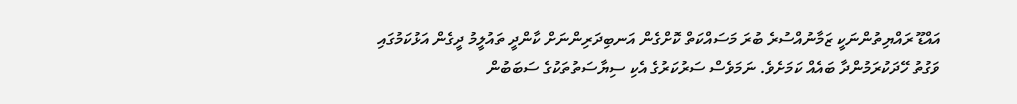އައްޑޫ ރައްޔިތުންނަކީ ޒަމާނުއްސުރެ ބުރަ މަސައްކަތް ކޮށްގެން އަނބިދަރިންނަށް ކާންދީ ތައުލީމު ދީގެން އަޅުކަމުގައި ވަގުތު ހޭދަކުރަމުންދާ ބައެއް ކަމަށެވެ. ނަމަވެސް ސަރުކަރުގެ އެކި ސިޔާސަތުތަކުގެ ސަބަބުން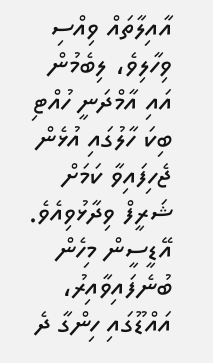އާއިލާތައް ވިއްސި ވިހާލިވެ، ލިބެމުން އައި އާމްދަނީ ހުއްޓި ބިކަ ހާލުގައި އުޅެން ޖެހިފައިވާ ކަމަށް ޝަރީފް ވިދާޅުވިއެވެ.
އޭޑީސީން މިހެން ބުނެފައިވާއިރު، އައްޑޫގައި ހިންގާ ދެ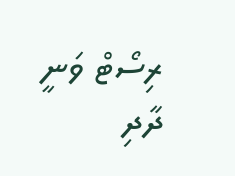ރިސޯޓް ވަނީ ދާދި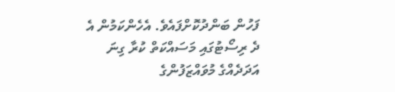ފަހުން ބަންދުކޮށްފައެވެ. އެހެންކަމުން އެ ދެ ރިސޯޓުގައި މަސައްކަތް ކުރާ ގިނަ އަދަދެއްގެ މުވައްޒަފުންގެ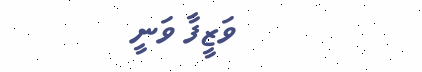ވަޒީފާ ވަނީ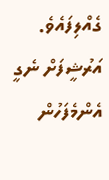ގެއްލިފައެވެ.
އަރުޝީފަށް ނެގީ
އެންމެފަހުން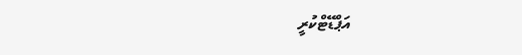އަޕްޑޭޓްކުރީ